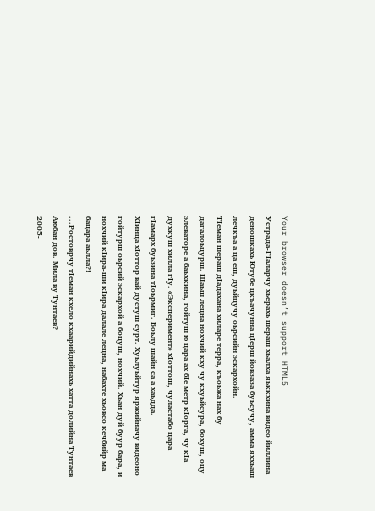Your browser doesn’t support HTML5
Устрада-ГIаларчу хьерахь шераш хьалха яьккхина видео йиллина деношкахь Ютубе цкъачунна цIерш йовзаза буьсучу, амма яххьаш лечкъа а ца еш, дуьйцучу оьрсийн эскархойн.
ТIеман шераш дIадахана хиларе терра, къоьжа нах бу дагалоьцурш. Шаьш лецна нохчий кху чу кхуьйсура, бохуш, оцу элеваторе а баьхкина, гойтуш ю цара ах бIе метр кIорга, чу кIа духкуш хилла гIу. «Эксперимент» хIоттош, чуластабо цара гIамарх буьзина тIоьрмиг. Боьлу шайн са а хаьдда.
ХIинца хIоттор вай дустуш сурт. Хуьлуьйтур яржийначу видеоно гойтурш оьрсий эскархой а боцуш, нохчий. Хьан дуй буур бара, и нохчий кIира-ши кIира далале лецна, набахте хьовсо кечбийр ма бацара аьлла?!
...Ростоврчу тIеман кхело кхаарийдийнахь хатта долийна Тунтаев Аюбан дов. Мила ву Тунтаев?
2005-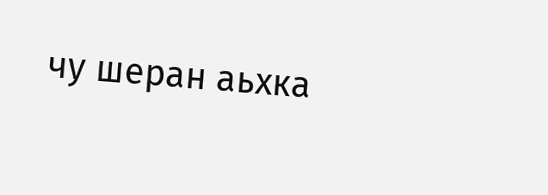чу шеран аьхка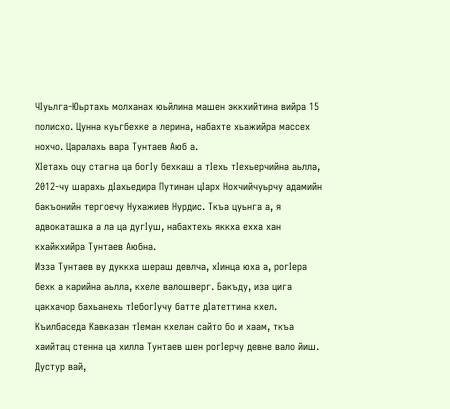ЧIуьлга-Юьртахь молханах юьйлина машен эккхийтина вийра 15 полисхо. Цунна куьгбехке а лерина, набахте хьажийра массех нохчо. Царалахь вара Тунтаев Аюб а.
ХIетахь оцу стагна ца богIу бехкаш а тIехь тIехьерчийна аьлла, 2012-чу шарахь дIахьедира Путинан цIарх Нохчийчуьрчу адамийн бакъонийн тергоечу Нухажиев Нурдис. Ткъа цуьнга а, я адвокаташка а ла ца дугIуш, набахтехь яккха ехха хан кхайкхийра Тунтаев Аюбна.
Изза Тунтаев ву дуккха шераш девлча, хIинца юха а, рогIера бехк а карийна аьлла, кхеле валошверг. Бакъду, иза цига цакхачор бахьанехь тIебогIучу батте дIатеттина кхел. Къилбаседа Кавказан тIеман кхелан сайто бо и хаам, ткъа хаийтац стенна ца хилла Тунтаев шен рогIерчу девне вало йиш.
Дустур вай,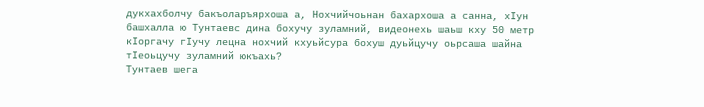дукхахболчу бакъоларъярхоша а, Нохчийчоьнан бахархоша а санна, хIун башхалла ю Тунтаевс дина бохучу зуламний, видеонехь шаьш кху 50 метр кIоргачу гIучу лецна нохчий кхуьйсура бохуш дуьйцучу оьрсаша шайна тIеоьцучу зуламний юкъахь?
Тунтаев шега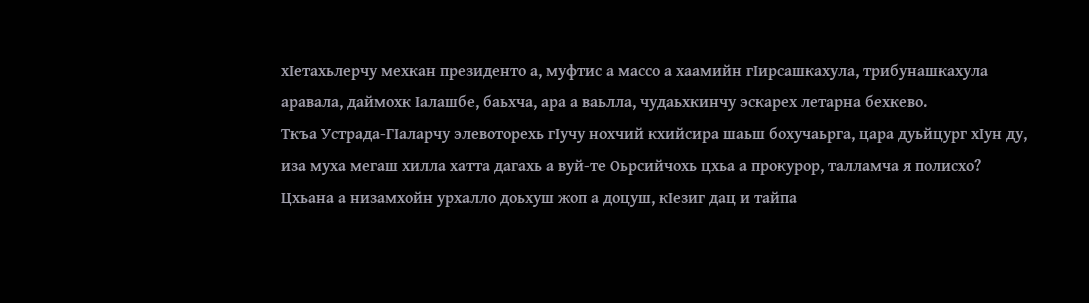хIетахьлерчу мехкан президенто а, муфтис а массо а хаамийн гIирсашкахула, трибунашкахула аравала, даймохк Iалашбе, баьхча, ара а ваьлла, чудаьхкинчу эскарех летарна бехкево.
Ткъа Устрада-ГIаларчу элевоторехь гIучу нохчий кхийсира шаьш бохучаьрга, цара дуьйцург хIун ду, иза муха мегаш хилла хатта дагахь а вуй-те Оьрсийчохь цхьа а прокурор, талламча я полисхо?
Цхьана а низамхойн урхалло доьхуш жоп а доцуш, кIезиг дац и тайпа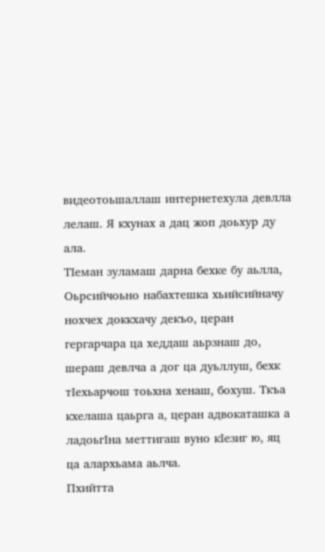видеотоьшаллаш интернетехула девлла лелаш. Я кхунах а дац жоп доьхур ду ала.
ТIеман зуламаш дарна бехке бу аьлла, Оьрсийчоьно набахтешка хьийсийначу нохчех доккхачу декъо, церан гергарчара ца хеддаш аьрзнаш до, шераш девлча а дог ца дуьллуш, бехк тIехьарчош тоьхна хенаш, бохуш. Ткъа кхелаша цаьрга а, церан адвокаташка а ладоьгIна меттигаш вуно кIезиг ю, яц ца алархьама аьлча.
Пхийтта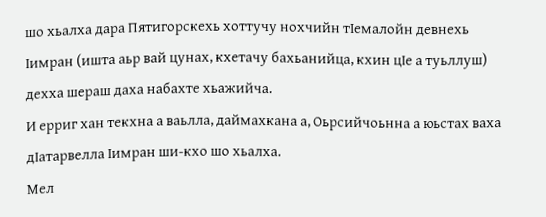шо хьалха дара Пятигорскехь хоттучу нохчийн тIемалойн девнехь Iимран (ишта аьр вай цунах, кхетачу бахьанийца, кхин цIе а туьллуш) дехха шераш даха набахте хьажийча.
И ерриг хан текхна а ваьлла, даймахкана а, Оьрсийчоьнна а юьстах ваха дIатарвелла Iимран ши-кхо шо хьалха.
Мел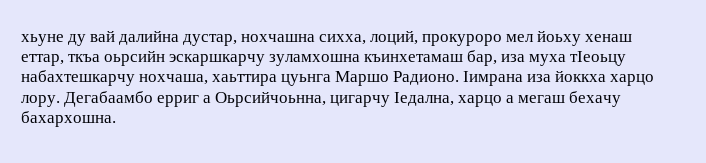хьуне ду вай далийна дустар, нохчашна сихха, лоций, прокуроро мел йоьху хенаш еттар, ткъа оьрсийн эскаршкарчу зуламхошна къинхетамаш бар, иза муха тIеоьцу набахтешкарчу нохчаша, хаьттира цуьнга Маршо Радионо. Iимрана иза йоккха харцо лору. Дегабаамбо ерриг а Оьрсийчоьнна, цигарчу Iедална, харцо а мегаш бехачу бахархошна.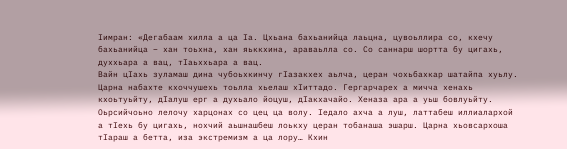Iимран: «Дегабаам хилла а ца Iа. Цхьана бахьанийца лаьцна, цувоьллира со, кхечу бахьанийца – хан тоьхна, хан яьккхина, араваьлла со. Со саннарш шортта бу цигахь, духхьара а вац, тIаьххьара а вац.
Вайн цIахь зуламаш дина чубоьхкинчу гIазакхех аьлча, церан чохьбахкар шатайпа хуьлу. Царна набахте кхоччушехь тоьлла хьелаш хIиттадо. Гергарчарех а мичча хенахь кхоьтуьйту, дIалуш ерг а духьало йоцуш, дIакхачайо. Хеназа ара а уьш бовлуьйту.
Оьрсийчоьно лелочу харцонах со цец ца волу. Iедало ахча а луш, латтабеш иллиалархой а тIехь бу цигахь, нохчий аьшнашбеш лоькху церан тобанаша эшарш. Царна хьовсархоша тIараш а бетта, иза экстремизм а ца лору… Кхин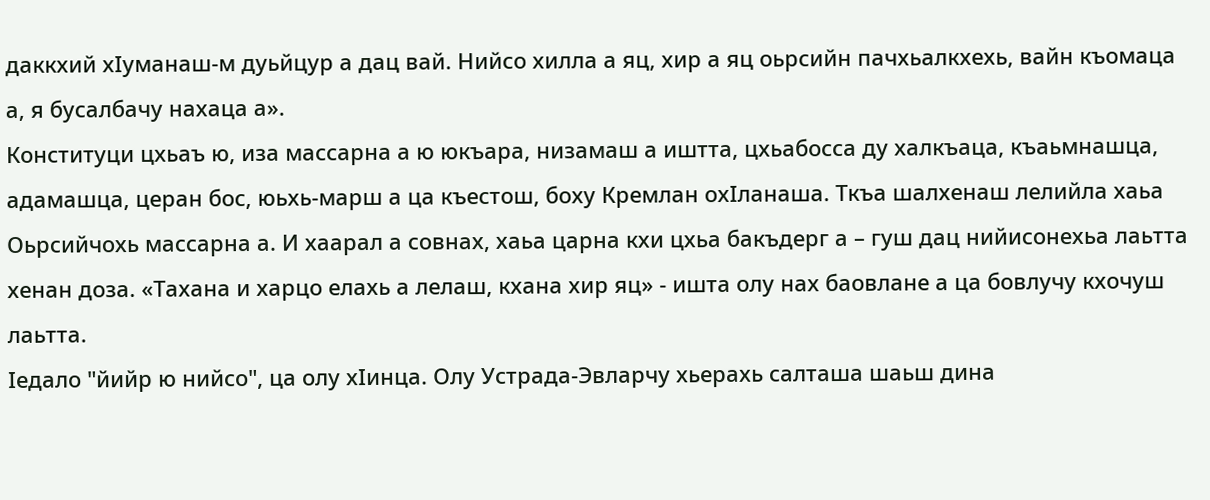даккхий хIуманаш-м дуьйцур а дац вай. Нийсо хилла а яц, хир а яц оьрсийн пачхьалкхехь, вайн къомаца а, я бусалбачу нахаца а».
Конституци цхьаъ ю, иза массарна а ю юкъара, низамаш а иштта, цхьабосса ду халкъаца, къаьмнашца, адамашца, церан бос, юьхь-марш а ца къестош, боху Кремлан охIланаша. Ткъа шалхенаш лелийла хаьа Оьрсийчохь массарна а. И хаарал а совнах, хаьа царна кхи цхьа бакъдерг а – гуш дац нийисонехьа лаьтта хенан доза. «Тахана и харцо елахь а лелаш, кхана хир яц» - ишта олу нах баовлане а ца бовлучу кхочуш лаьтта.
Iедало "йийр ю нийсо", ца олу хIинца. Олу Устрада-Эвларчу хьерахь салташа шаьш дина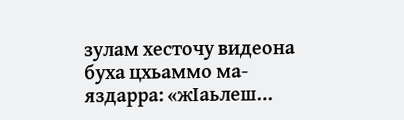зулам хесточу видеона буха цхьаммо ма-яздарра: «жIаьлеш…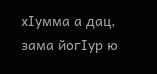хIумма а дац, зама йогIур ю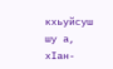кхьуйсуш шу а, хIан-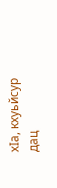хIа, кхуьйсур дац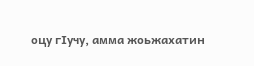оцу гIучу, амма жоьжахатин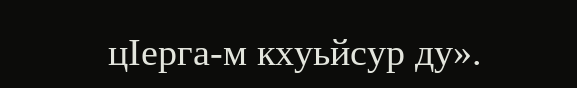цIерга-м кхуьйсур ду».